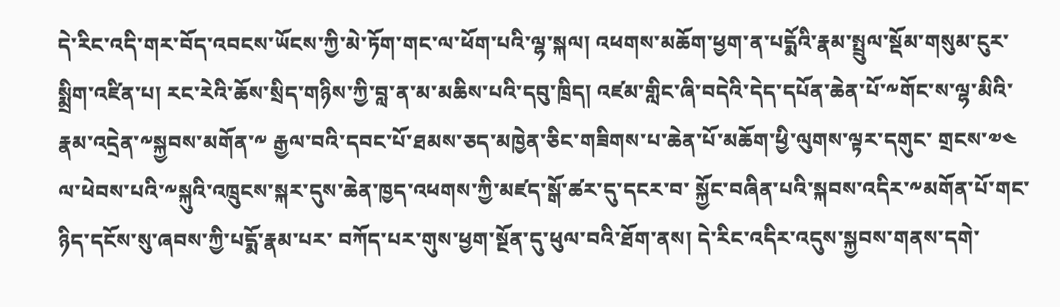དེ་རིང་འདི་གར་བོད་འབངས་ཡོངས་ཀྱི་མེ་ཏོག་གང་ལ་ཕོག་པའི་ལྷ་སྐལ། འཕགས་མཆོག་ཕྱག་ན་པདྨོའི་རྣམ་སྤྲུལ་སྡོམ་གསུམ་ངུར་སྨྲིག་འཛིན་པ། རང་རེའི་ཆོས་སྲིད་གཉིས་ཀྱི་བླ་ན་མ་མཆིས་པའི་དབུ་ཁྲིད། འཛམ་གླིང་ཞི་བདེའི་དེད་དཔོན་ཆེན་པོ་༸གོང་ས་ལྷ་མིའི་རྣམ་འདྲེན་༸སྐྱབས་མགོན་༸ རྒྱལ་བའི་དབང་པོ་ཐམས་ཅད་མཁྱེན་ཅིང་གཟིགས་པ་ཆེན་པོ་མཆོག་ཕྱི་ལུགས་ལྟར་དགུང་ གྲངས་༧༤ ལ་ཕེབས་པའི་༸སྐུའི་འཁྲུངས་སྐར་དུས་ཆེན་ཁྱད་འཕགས་ཀྱི་མཛད་སྒོ་ཚར་དུ་དངར་བ་ སྐྱོང་བཞིན་པའི་སྐབས་འདིར་༸མགོན་པོ་གང་ཉིད་དངོས་སུ་ཞབས་ཀྱི་པདྨོ་རྣམ་པར་ བཀོད་པར་གུས་ཕྱག་སྔོན་དུ་ཕུལ་བའི་ཐོག་ནས། དེ་རིང་འདིར་འདུས་སྐྱབས་གནས་དགེ་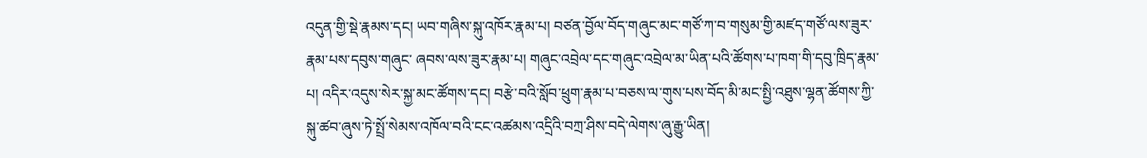འདུན་གྱི་སྡེ་རྣམས་དང། ཡབ་གཞིས་སྐུ་འཁོར་རྣམ་པ། བཙན་བྱོལ་བོད་གཞུང་མང་གཙོ་ཀ་བ་གསུམ་གྱི་མཛད་གཙོ་ལས་ཟུར་རྣམ་པས་དབུས་གཞུང་ ཞབས་ལས་ཟུར་རྣམ་པ། གཞུང་འབྲེལ་དང་གཞུང་འབྲེལ་མ་ཡིན་པའི་ཚོགས་པ་ཁག་གི་དབུ་ཁྲིད་རྣམ་པ། འདིར་འདུས་སེར་སྐྱ་མང་ཚོགས་དང། བརྩེ་བའི་སློབ་ཕྲུག་རྣམ་པ་བཅས་ལ་གུས་པས་བོད་མི་མང་སྤྱི་འཐུས་ལྷན་ཚོགས་ཀྱི་ སྐུ་ཚབ་ཞུས་ཏེ་སྤྲོ་སེམས་འཁོལ་བའི་ངང་འཚམས་འདྲིའི་བཀྲ་ཤིས་བདེ་ལེགས་ཞུ་རྒྱུ་ཡིན།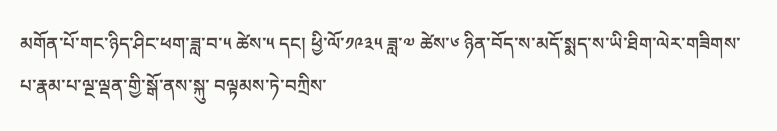མགོན་པོ་གང་ཉིད་ཤིང་ཕག་ཟླ་བ་༥ ཚེས་༥ དང། ཕྱི་ལོ་༡༩༣༥ ཟླ་༧ ཚེས་༦ ཉིན་བོད་ས་མདོ་སྨད་ས་ཡི་ཐིག་ལེར་གཟིགས་པ་རྣམ་པ་ལྔ་ལྡན་གྱི་སྒོ་ནས་སྐུ་ བལྟམས་ཏེ་བཀྲིས་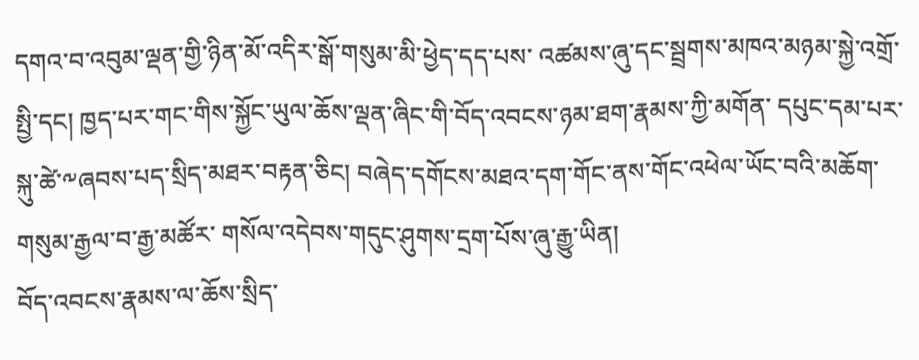དགའ་བ་འབུམ་ལྡན་གྱི་ཉིན་མོ་འདིར་སྒོ་གསུམ་མི་ཕྱེད་དད་པས་ འཚམས་ཞུ་དང་སྦྲགས་མཁའ་མཉམ་སྐྱེ་འགྲོ་སྤྱི་དང། ཁྱད་པར་གང་གིས་སྐྱོང་ཡུལ་ཆོས་ལྡན་ཞིང་གི་བོད་འབངས་ཉམ་ཐག་རྣམས་ཀྱི་མགོན་ དཔུང་དམ་པར་སྐུ་ཚེ་༸ཞབས་པད་སྲིད་མཐར་བརྟན་ཅིང། བཞེད་དགོངས་མཐའ་དག་གོང་ནས་གོང་འཕེལ་ཡོང་བའི་མཆོག་གསུམ་རྒྱལ་བ་རྒྱ་མཚོར་ གསོལ་འདེབས་གདུང་ཤུགས་དྲག་པོས་ཞུ་རྒྱུ་ཡིན།
བོད་འབངས་རྣམས་ལ་ཆོས་སྲིད་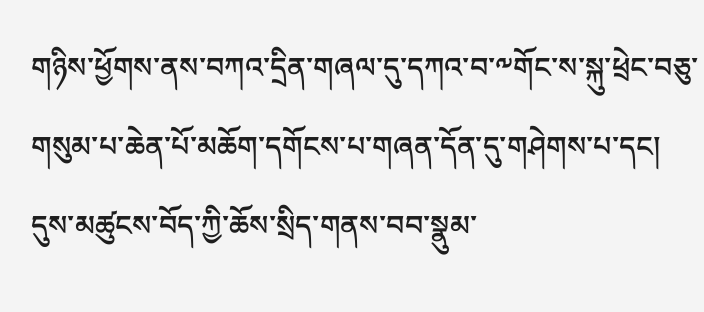གཉིས་ཕྱོགས་ནས་བཀའ་དྲིན་གཞལ་དུ་དཀའ་བ་༸གོང་ས་སྐུ་ཕྲེང་བཅུ་གསུམ་པ་ཆེན་པོ་མཆོག་དགོངས་པ་གཞན་དོན་དུ་གཤེགས་པ་དང། དུས་མཚུངས་བོད་ཀྱི་ཆོས་སྲིད་གནས་བབ་སྣུམ་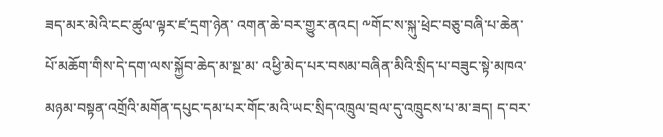ཟད་མར་མེའི་ངང་ཚུལ་ལྟར་ཛ་དྲག་ཉེན་ འགན་ཆེ་བར་གྱུར་ནའང། ༸གོང་ས་སྐུ་ཕྲེང་བཅུ་བཞི་པ་ཆེན་པོ་མཆོག་གིས་དེ་དག་ལས་སྐྱོབ་ཆེད་མ་སྔ་མ་ འཕྱི་མེད་པར་བསམ་བཞིན་མིའི་སྲིད་པ་བཟུང་སྟེ་མཁའ་མཉམ་བསྟན་འགྲོའི་མགོན་དཔུང་དམ་པར་གོང་མའི་ཡང་སྲིད་འཁྲུལ་བྲལ་དུ་འཁྲུངས་པ་མ་ཟད། ད་བར་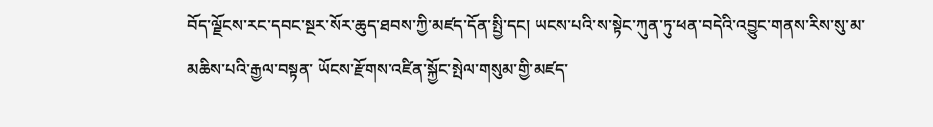བོད་ལྗོངས་རང་དབང་སྔར་སོར་ཆུད་ཐབས་ཀྱི་མཛད་དོན་སྤྱི་དང། ཡངས་པའི་ས་སྟེང་ཀུན་ཏུ་ཕན་བདེའི་འབྱུང་གནས་རིས་སུ་མ་མཆིས་པའི་རྒྱལ་བསྟན་ ཡོངས་རྫོགས་འཛིན་སྐྱོང་སྤེལ་གསུམ་གྱི་མཛད་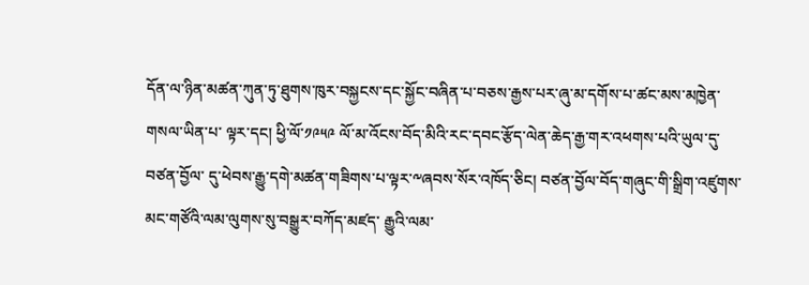དོན་ལ་ཉིན་མཚན་ཀུན་ཏུ་ཐུགས་ཁུར་བསྐྱངས་དང་སྐྱོང་བཞིན་པ་བཅས་རྒྱས་པར་ཞུ་མ་དགོས་པ་ཚང་མས་མཁྱེན་གསལ་ཡིན་པ་ ལྟར་དང། ཕྱི་ལོ་༡༩༥༩ ལོ་མ་འོངས་བོད་མིའི་རང་དབང་རྩོད་ལེན་ཆེད་རྒྱ་གར་འཕགས་པའི་ཡུལ་དུ་བཙན་བྱོལ་ དུ་ཕེབས་རྒྱུ་དགེ་མཚན་གཟིགས་པ་ལྟར་༸ཞབས་སོར་འཁོད་ཅིང། བཙན་བྱོལ་བོད་གཞུང་གི་སྒྲིག་འཛུགས་མང་གཙོའི་ལམ་ལུགས་སུ་བསྒྱུར་བཀོད་མཛད་ རྒྱུའི་ལམ་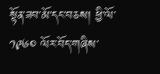སྟོན་ཟབ་མོ་དང་བཅས། ཕྱི་ལོ་༡༩༦༠ ལོར་བོད་གཞིས་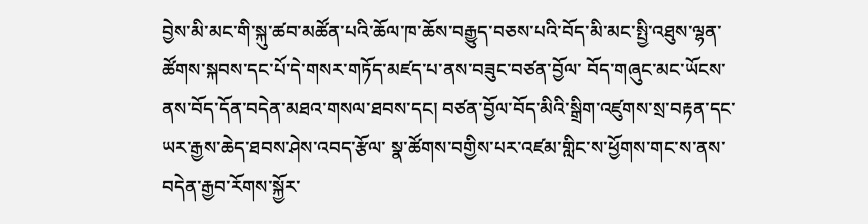བྱེས་མི་མང་གི་སྐུ་ཚབ་མཚོན་པའི་ཆོལ་ཁ་ཆོས་བརྒྱུད་བཅས་པའི་བོད་མི་མང་སྤྱི་འཐུས་ལྷན་ཚོགས་སྐབས་དང་པོ་དེ་གསར་གཏོད་མཛད་པ་ནས་བཟུང་བཙན་བྱོལ་ བོད་གཞུང་མང་ཡོངས་ནས་བོད་དོན་བདེན་མཐའ་གསལ་ཐབས་དང། བཙན་བྱོལ་བོད་མིའི་སྒྲིག་འཛུགས་སྲ་བརྟན་དང་ཡར་རྒྱས་ཆེད་ཐབས་ཤེས་འབད་རྩོལ་ སྣ་ཚོགས་བགྱིས་པར་འཛམ་གླིང་ས་ཕྱོགས་གང་ས་ནས་བདེན་རྒྱབ་རོགས་སྐྱོར་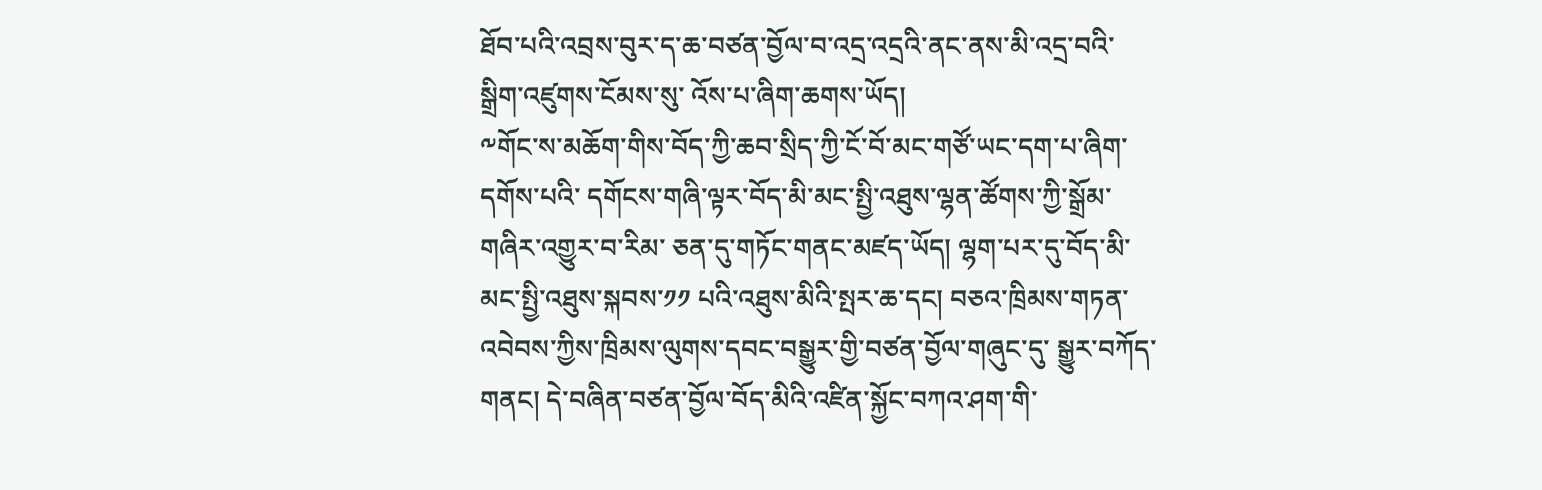ཐོབ་པའི་འབྲས་བུར་ད་ཆ་བཙན་བྱོལ་བ་འདྲ་འདྲའི་ནང་ནས་མི་འདྲ་བའི་སྒྲིག་འཛུགས་ངོམས་སུ་ འོས་པ་ཞིག་ཆགས་ཡོད།
༸གོང་ས་མཆོག་གིས་བོད་ཀྱི་ཆབ་སྲིད་ཀྱི་ངོ་བོ་མང་གཙོ་ཡང་དག་པ་ཞིག་དགོས་པའི་ དགོངས་གཞི་ལྟར་བོད་མི་མང་སྤྱི་འཐུས་ལྷན་ཚོགས་ཀྱི་སྒྲོམ་གཞིར་འགྱུར་བ་རིམ་ ཅན་དུ་གཏོང་གནང་མཛད་ཡོད། ལྷག་པར་དུ་བོད་མི་མང་སྤྱི་འཐུས་སྐབས་༡༡ པའི་འཐུས་མིའི་སྤར་ཆ་དང། བཅའ་ཁྲིམས་གཏན་འབེབས་ཀྱིས་ཁྲིམས་ལུགས་དབང་བསྒྱུར་གྱི་བཙན་བྱོལ་གཞུང་དུ་ སྒྱུར་བཀོད་གནང། དེ་བཞིན་བཙན་བྱོལ་བོད་མིའི་འཛིན་སྐྱོང་བཀའ་ཤག་གི་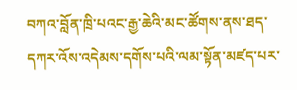བཀའ་བློན་ཁྲི་པའང་རྒྱ་ཆེའི་མང་ཚོགས་ནས་ཐད་དཀར་འོས་འདེམས་དགོས་པའི་ལམ་སྟོན་མཛད་པར་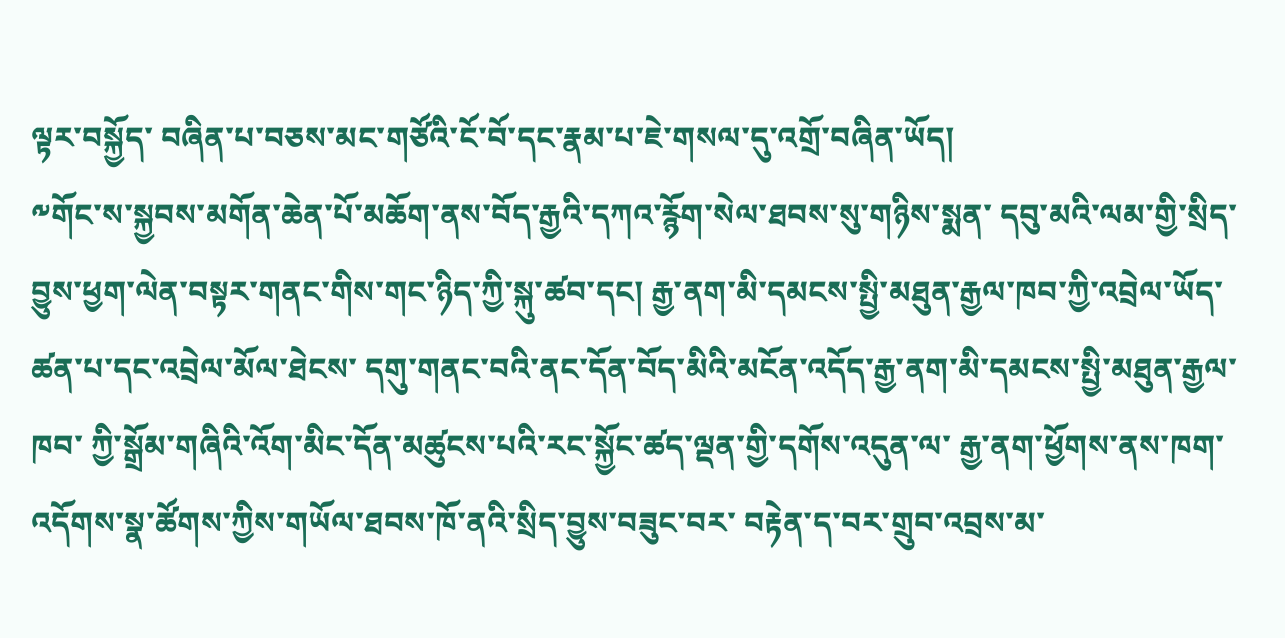ལྟར་བསྐྱོད་ བཞིན་པ་བཅས་མང་གཙོའི་ངོ་བོ་དང་རྣམ་པ་ཇེ་གསལ་དུ་འགྲོ་བཞིན་ཡོད།
༸གོང་ས་སྐྱབས་མགོན་ཆེན་པོ་མཆོག་ནས་བོད་རྒྱའི་དཀའ་རྙོག་སེལ་ཐབས་སུ་གཉིས་སྨན་ དབུ་མའི་ལམ་གྱི་སྲིད་བྱུས་ཕྱག་ལེན་བསྟར་གནང་གིས་གང་ཉིད་ཀྱི་སྐུ་ཚབ་དང། རྒྱ་ནག་མི་དམངས་སྤྱི་མཐུན་རྒྱལ་ཁབ་ཀྱི་འབྲེལ་ཡོད་ཚན་པ་དང་འབྲེལ་མོལ་ཐེངས་ དགུ་གནང་བའི་ནང་དོན་བོད་མིའི་མངོན་འདོད་རྒྱ་ནག་མི་དམངས་སྤྱི་མཐུན་རྒྱལ་ཁབ་ ཀྱི་སྒྲོམ་གཞིའི་འོག་མིང་དོན་མཚུངས་པའི་རང་སྐྱོང་ཚད་ལྡན་གྱི་དགོས་འདུན་ལ་ རྒྱ་ནག་ཕྱོགས་ནས་ཁག་འདོགས་སྣ་ཚོགས་ཀྱིས་གཡོལ་ཐབས་ཁོ་ནའི་སྲིད་བྱུས་བཟུང་བར་ བརྟེན་ད་བར་གྲུབ་འབྲས་མ་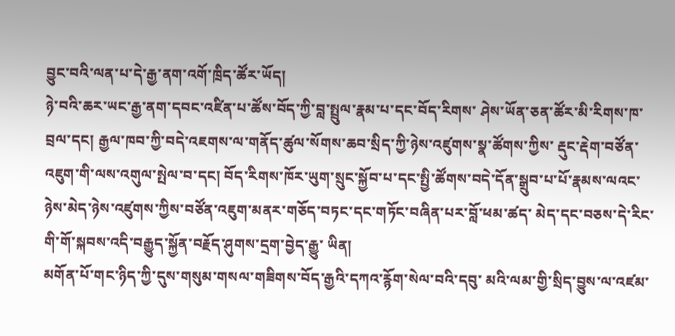བྱུང་བའི་ལན་པ་དེ་རྒྱ་ནག་འགོ་ཁྲིད་ཚོར་ཡོད།
ཉེ་བའི་ཆར་ཡང་རྒྱ་ནག་དབང་འཛིན་པ་ཚོས་བོད་ཀྱི་བླ་སྤྲུལ་རྣམ་པ་དང་བོད་རིགས་ ཤེས་ཡོན་ཅན་ཚོར་མི་རིགས་ཁ་བྲལ་དང། རྒྱལ་ཁབ་ཀྱི་བདེ་འཇགས་ལ་གནོད་ཚུལ་སོགས་ཆབ་སྲིད་ཀྱི་ཉེས་འཛུགས་སྣ་ཚོགས་ཀྱིས་ རྡུང་རྡེག་བཙོན་འཇུག་གི་ལས་འགུལ་སྤེལ་བ་དང། བོད་རིགས་ཁོར་ཡུག་སྲུང་སྐྱོབ་པ་དང་སྤྱི་ཚོགས་བདེ་དོན་སྒྲུབ་པ་པོ་རྣམས་ལའང་ ཉེས་མེད་ཉེས་འཛུགས་ཀྱིས་བཙོན་འཇུག་མནར་གཅོད་བཏང་དང་གཏོང་བཞིན་པར་བློ་ཕམ་ཚད་ མེད་དང་བཅས་དེ་རིང་གི་གོ་སྐབས་འདི་བརྒྱུད་སྐྱོན་བརྗོད་ཤུགས་དྲག་བྱེད་རྒྱུ་ ཡིན།
མགོན་པོ་གང་ཉིད་ཀྱི་དུས་གསུམ་གསལ་གཟིགས་བོད་རྒྱའི་དཀའ་རྙོག་སེལ་བའི་དབུ་ མའི་ལམ་གྱི་སྲིད་བྱུས་ལ་འཛམ་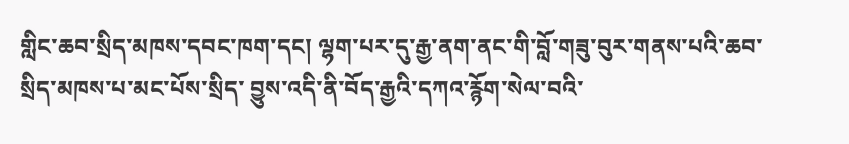གླིང་ཆབ་སྲིད་མཁས་དབང་ཁག་དང། ལྷག་པར་དུ་རྒྱ་ནག་ནང་གི་བློ་གཟུ་བུར་གནས་པའི་ཆབ་སྲིད་མཁས་པ་མང་པོས་སྲིད་ བྱུས་འདི་ནི་བོད་རྒྱའི་དཀའ་རྙོག་སེལ་བའི་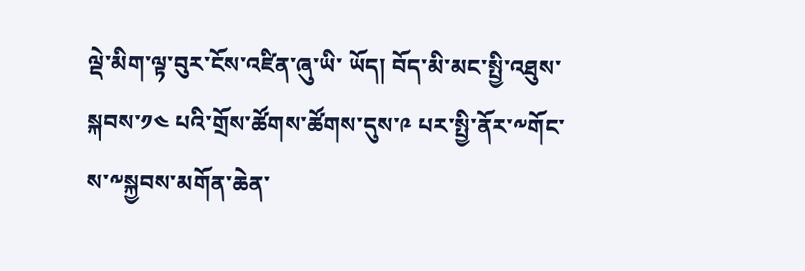ལྡེ་མིག་ལྟ་བུར་ངོས་འཛིན་ཞུ་ཡི་ ཡོད། བོད་མི་མང་སྤྱི་འཐུས་སྐབས་༡༤ པའི་གྲོས་ཚོགས་ཚོགས་དུས་༩ པར་སྤྱི་ནོར་༸གོང་ས་༸སྐྱབས་མགོན་ཆེན་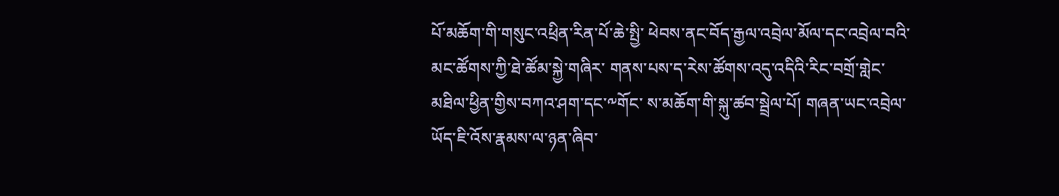པོ་མཆོག་གི་གསུང་འཕྲིན་རིན་པོ་ཆེ་སྤྱི་ ཕེབས་ནང་བོད་རྒྱལ་འབྲེལ་མོལ་དང་འབྲེལ་བའི་མང་ཚོགས་ཀྱི་ཐེ་ཚོམ་སྐྱེ་གཞིར་ གནས་པས་ད་རེས་ཚོགས་འདུ་འདིའི་རིང་བགྲོ་གླེང་མཐིལ་ཕྱིན་གྱིས་བཀའ་ཤག་དང་༸གོང་ ས་མཆོག་གི་སྐུ་ཚབ་སྦྲེལ་པོ། གཞན་ཡང་འབྲེལ་ཡོད་ཇི་འོས་རྣམས་ལ་ཉན་ཞིབ་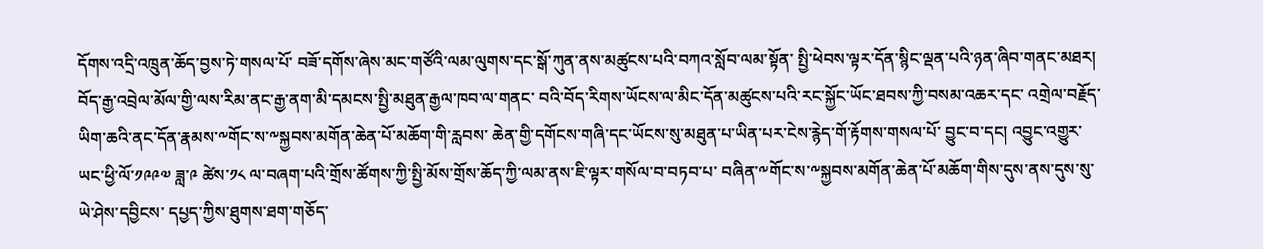དོགས་འདྲི་འཁྲུན་ཆོད་བྱས་ཏེ་གསལ་པོ་ བཟོ་དགོས་ཞེས་མང་གཙོའི་ལམ་ལུགས་དང་སྒོ་ཀུན་ནས་མཚུངས་པའི་བཀའ་སློབ་ལམ་སྟོན་ སྤྱི་ཕེབས་ལྟར་དོན་སྙིང་ལྡན་པའི་ཉན་ཞིབ་གནང་མཐར། བོད་རྒྱ་འབྲེལ་མོལ་གྱི་ལས་རིམ་ནང་རྒྱ་ནག་མི་དམངས་སྤྱི་མཐུན་རྒྱལ་ཁབ་ལ་གནང་ བའི་བོད་རིགས་ཡོངས་ལ་མིང་དོན་མཚུངས་པའི་རང་སྐྱོང་ཡོང་ཐབས་ཀྱི་བསམ་འཆར་དང་ འགྲེལ་བརྗོད་ཡིག་ཆའི་ནང་དོན་རྣམས་༸གོང་ས་༸སྐྱབས་མགོན་ཆེན་པོ་མཆོག་གི་རླབས་ ཆེན་གྱི་དགོངས་གཞི་དང་ཡོངས་སུ་མཐུན་པ་ཡིན་པར་ངེས་རྙེད་གོ་རྟོགས་གསལ་པོ་ བྱུང་བ་དང། འབྱུང་འགྱུར་ཡང་ཕྱི་ལོ་༡༩༩༧ ཟླ་༩ ཚེས་༡༨ ལ་བཞག་པའི་གྲོས་ཚོགས་ཀྱི་སྤྱི་མོས་གྲོས་ཆོད་ཀྱི་ལམ་ནས་ཇི་ལྟར་གསོལ་བ་བཏབ་པ་ བཞིན་༸གོང་ས་༸སྐྱབས་མགོན་ཆེན་པོ་མཆོག་གིས་དུས་ནས་དུས་སུ་ཡེ་ཤེས་དབྱིངས་ དཔྱད་ཀྱིས་ཐུགས་ཐག་གཅོད་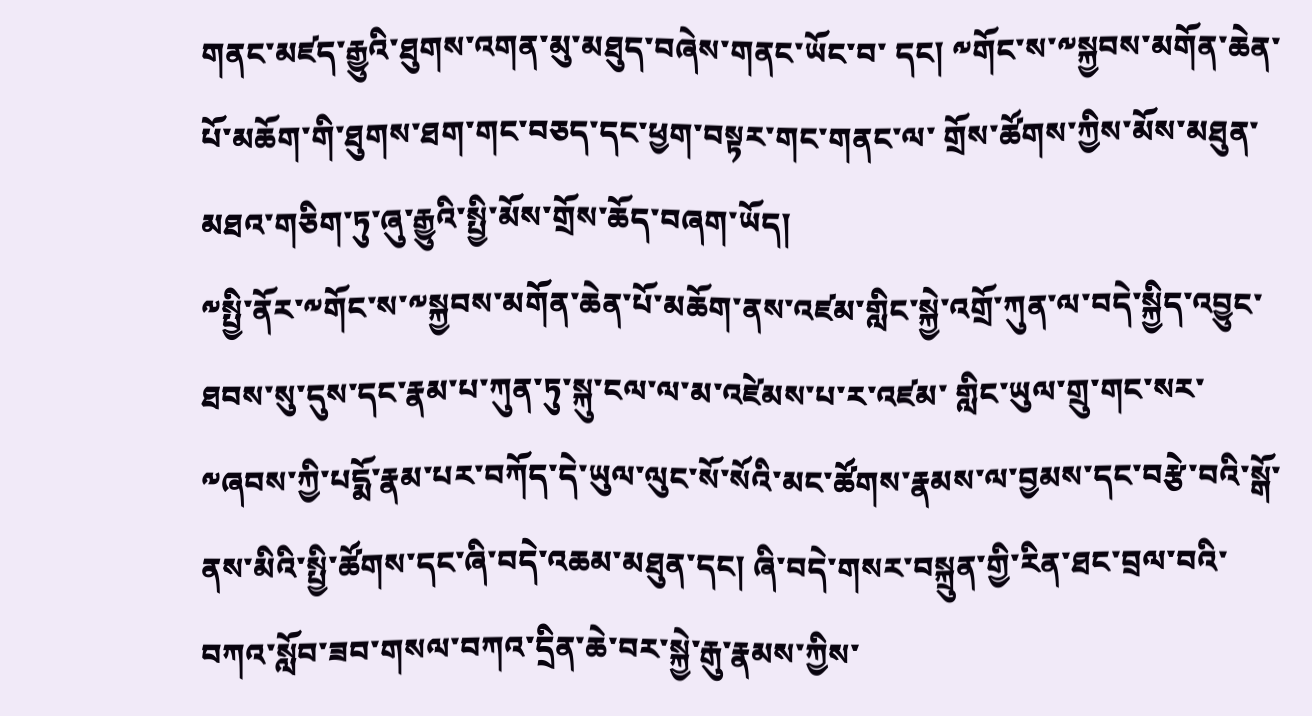གནང་མཛད་རྒྱུའི་ཐུགས་འགན་མུ་མཐུད་བཞེས་གནང་ཡོང་བ་ དང། ༸གོང་ས་༸སྐྱབས་མགོན་ཆེན་པོ་མཆོག་གི་ཐུགས་ཐག་གང་བཅད་དང་ཕྱག་བསྟར་གང་གནང་ལ་ གྲོས་ཚོགས་ཀྱིས་མོས་མཐུན་མཐའ་གཅིག་ཏུ་ཞུ་རྒྱུའི་སྤྱི་མོས་གྲོས་ཆོད་བཞག་ཡོད།
༸སྤྱི་ནོར་༸གོང་ས་༸སྐྱབས་མགོན་ཆེན་པོ་མཆོག་ནས་འཛམ་གླིང་སྐྱེ་འགྲོ་ཀུན་ལ་བདེ་སྐྱིད་འབྱུང་ཐབས་སུ་དུས་དང་རྣམ་པ་ཀུན་ཏུ་སྐུ་ངལ་ལ་མ་འཛེམས་པ་ར་འཛམ་ གླིང་ཡུལ་གྲུ་གང་སར་༸ཞབས་ཀྱི་པདྨོ་རྣམ་པར་བཀོད་དེ་ཡུལ་ལུང་སོ་སོའི་མང་ཚོགས་རྣམས་ལ་བྱམས་དང་བརྩེ་བའི་སྒོ་ནས་མིའི་སྤྱི་ཚོགས་དང་ཞི་བདེ་འཆམ་མཐུན་དང། ཞི་བདེ་གསར་བསྐྲུན་གྱི་རིན་ཐང་བྲལ་བའི་བཀའ་སློབ་ཟབ་གསལ་བཀའ་དྲིན་ཆེ་བར་སྐྱེ་རྒུ་རྣམས་ཀྱིས་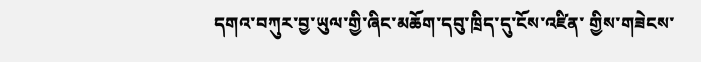དགའ་བཀུར་བྱ་ཡུལ་གྱི་ཞིང་མཆོག་དབུ་ཁྲིད་དུ་ངོས་འཛིན་ གྱིས་གཟེངས་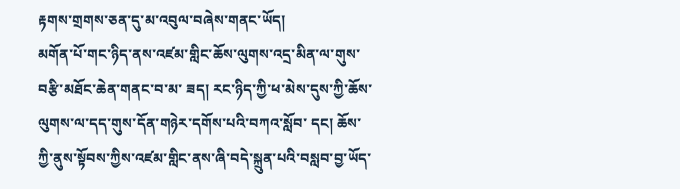རྟགས་གྲགས་ཅན་དུ་མ་འབུལ་བཞེས་གནང་ཡོད།
མགོན་པོ་གང་ཉིད་ནས་འཛམ་གླིང་ཆོས་ལུགས་འདྲ་མིན་ལ་གུས་བརྩི་མཐོང་ཆེན་གནང་བ་མ་ ཟད། རང་ཉིད་ཀྱི་ཕ་མེས་དུས་ཀྱི་ཆོས་ལུགས་ལ་དད་གུས་དོན་གཉེར་དགོས་པའི་བཀའ་སློབ་ དང། ཆོས་ཀྱི་ནུས་སྟོབས་ཀྱིས་འཛམ་གླིང་ནས་ཞི་བདེ་སྐྲུན་པའི་བསླབ་བྱ་ཡོད་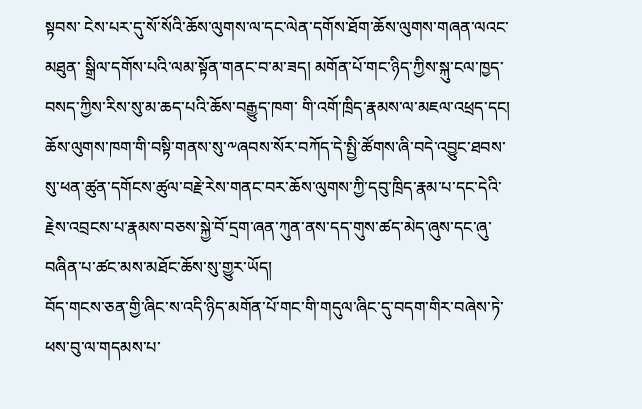སྟབས་ ངེས་པར་དུ་སོ་སོའི་ཆོས་ལུགས་ལ་དང་ལེན་དགོས་ཐོག་ཆོས་ལུགས་གཞན་ལའང་མཐུན་ སྒྲིལ་དགོས་པའི་ལམ་སྟོན་གནང་བ་མ་ཟད། མགོན་པོ་གང་ཉིད་ཀྱིས་སྐུ་ངལ་ཁྱད་བསད་ཀྱིས་རིས་སུ་མ་ཆད་པའི་ཆོས་བརྒྱུད་ཁག་ གི་འགོ་ཁྲིད་རྣམས་ལ་མཇལ་འཕྲད་དང། ཆོས་ལུགས་ཁག་གི་བསྟི་གནས་སུ་༸ཞབས་སོར་བཀོད་དེ་སྤྱི་ཚོགས་ཞི་བདེ་འབྱུང་ཐབས་ སུ་ཕན་ཚུན་དགོངས་ཚུལ་བརྗེ་རེས་གནང་བར་ཆོས་ལུགས་ཀྱི་དབུ་ཁྲིད་རྣམ་པ་དང་དེའི་ རྗེས་འབྲངས་པ་རྣམས་བཅས་སྐྱེ་བོ་དྲག་ཞན་ཀུན་ནས་དད་གུས་ཚད་མེད་ཞུས་དང་ཞུ་ བཞིན་པ་ཚང་མས་མཐོང་ཆོས་སུ་གྱུར་ཡོད།
བོད་གངས་ཅན་གྱི་ཞིང་ས་འདི་ཉིད་མགོན་པོ་གང་གི་གདུལ་ཞིང་དུ་བདག་གིར་བཞེས་ཏེ་ཕས་བུ་ལ་གདམས་པ་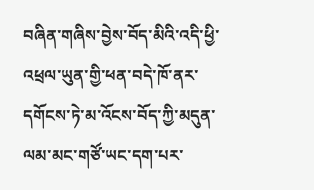བཞིན་གཞིས་བྱེས་བོད་མིའི་འདི་ཕྱི་འཕྲལ་ཡུན་གྱི་ཕན་བདེ་ཁོ་ནར་དགོངས་ཏེ་མ་འོངས་བོད་ཀྱི་མདུན་ལམ་མང་གཙོ་ཡང་དག་པར་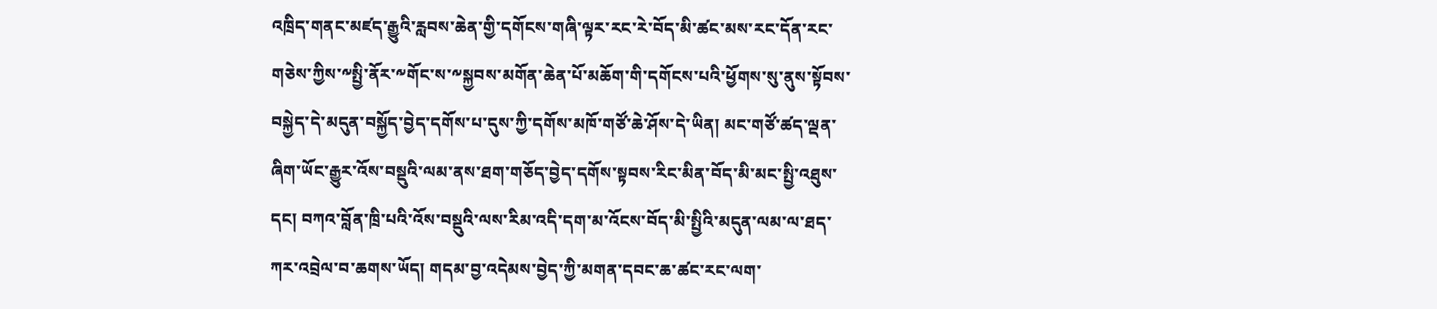འཁྲིད་གནང་མཛད་རྒྱུའི་རླབས་ཆེན་གྱི་དགོངས་གཞི་ལྟར་རང་རེ་བོད་མི་ཚང་མས་རང་དོན་རང་གཅེས་ཀྱིས་༸སྤྱི་ནོར་༸གོང་ས་༸སྐྱབས་མགོན་ཆེན་པོ་མཆོག་གི་དགོངས་པའི་ཕྱོགས་སུ་ནུས་སྟོབས་བསྐྱེད་དེ་མདུན་བསྐྱོད་བྱེད་དགོས་པ་དུས་ཀྱི་དགོས་མཁོ་གཙོ་ཆེ་ཤོས་དེ་ཡིན། མང་གཙོ་ཚད་ལྡན་ཞིག་ཡོང་རྒྱུར་འོས་བསྡུའི་ལམ་ནས་ཐག་གཅོད་བྱེད་དགོས་སྟབས་རིང་མིན་བོད་མི་མང་སྤྱི་འཐུས་དང། བཀའ་བློན་ཁྲི་པའི་འོས་བསྡུའི་ལས་རིམ་འདི་དག་མ་འོངས་བོད་མི་སྤྱིའི་མདུན་ལམ་ལ་ཐད་ཀར་འབྲེལ་བ་ཆགས་ཡོད། གདམ་བྱ་འདེམས་བྱེད་ཀྱི་མགན་དབང་ཆ་ཚང་རང་ལག་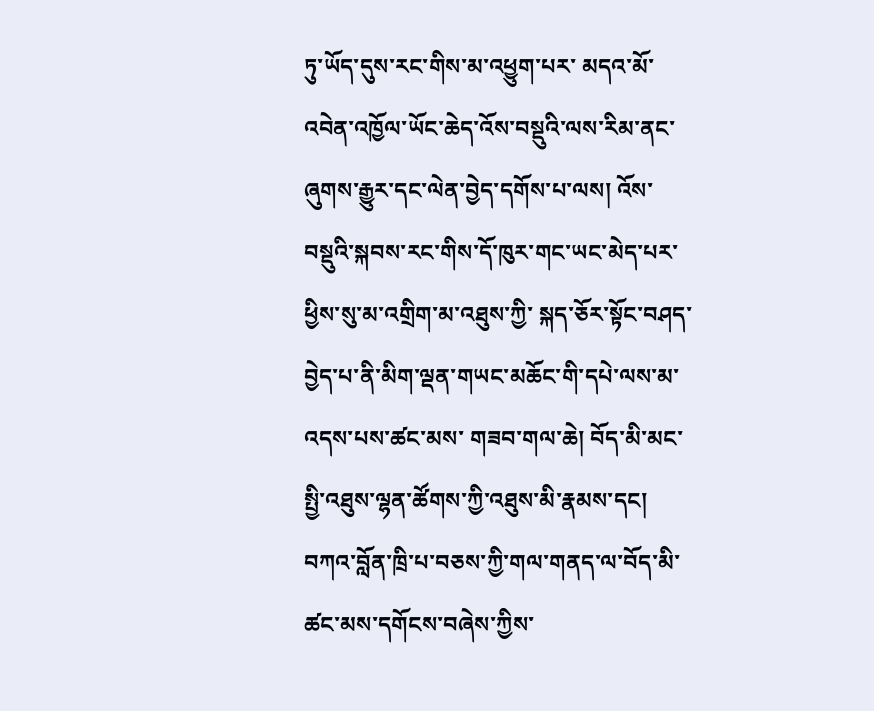ཏུ་ཡོད་དུས་རང་གིས་མ་འཕྱུག་པར་ མདའ་མོ་འབེན་འཁྱོལ་ཡོང་ཆེད་འོས་བསྡུའི་ལས་རིམ་ནང་ཞུགས་རྒྱུར་དང་ལེན་བྱེད་དགོས་པ་ལས། འོས་བསྡུའི་སྐབས་རང་གིས་དོ་ཁུར་གང་ཡང་མེད་པར་ཕྱིས་སུ་མ་འགྲིག་མ་འཐུས་ཀྱི་ སྐད་ཅོར་སྟོང་བཤད་བྱེད་པ་ནི་མིག་ལྡན་གཡང་མཆོང་གི་དཔེ་ལས་མ་འདས་པས་ཚང་མས་ གཟབ་གལ་ཆེ། བོད་མི་མང་སྤྱི་འཐུས་ལྷན་ཚོགས་ཀྱི་འཐུས་མི་རྣམས་དང། བཀའ་བློན་ཁྲི་པ་བཅས་ཀྱི་གལ་གནད་ལ་བོད་མི་ཚང་མས་དགོངས་བཞེས་ཀྱིས་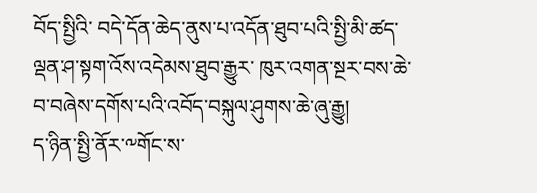བོད་སྤྱིའི་ བདེ་དོན་ཆེད་ནུས་པ་འདོན་ཐུབ་པའི་སྤྱི་མི་ཚད་ལྡན་ཤ་སྟག་འོས་འདེམས་ཐུབ་རྒྱུར་ ཁུར་འགན་སྔར་བས་ཆེ་བ་བཞེས་དགོས་པའི་འབོད་བསྐུལ་ཤུགས་ཆེ་ཞུ་རྒྱུ།
ད་ཉིན་སྤྱི་ནོར་༸གོང་ས་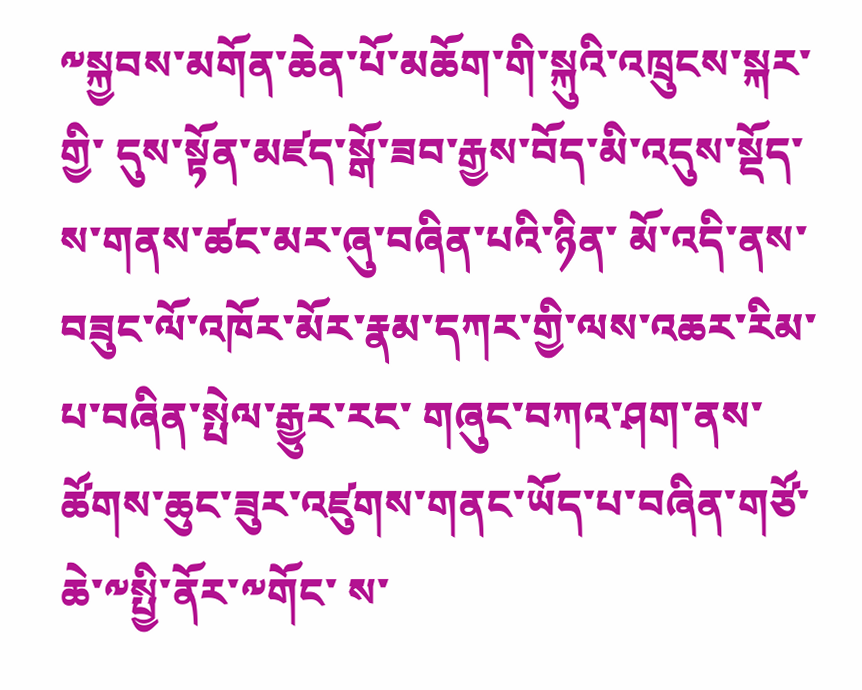༸སྐྱབས་མགོན་ཆེན་པོ་མཆོག་གི་སྐུའི་འཁྲུངས་སྐར་གྱི་ དུས་སྟོན་མཛད་སྒོ་ཟབ་རྒྱས་བོད་མི་འདུས་སྡོད་ས་གནས་ཚང་མར་ཞུ་བཞིན་པའི་ཉིན་ མོ་འདི་ནས་བཟུང་ལོ་འཁོར་མོར་རྣམ་དཀར་གྱི་ལས་འཆར་རིམ་པ་བཞིན་སྤེལ་རྒྱུར་རང་ གཞུང་བཀའ་ཤག་ནས་ཚོགས་ཆུང་ཟུར་འཛུགས་གནང་ཡོད་པ་བཞིན་གཙོ་ཆེ་༸སྤྱི་ནོར་༸གོང་ ས་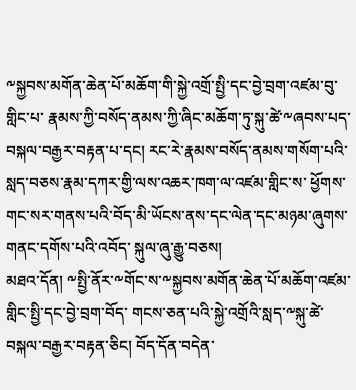༸སྐྱབས་མགོན་ཆེན་པོ་མཆོག་གི་སྐྱེ་འགྲོ་སྤྱི་དང་བྱེ་བྲག་འཛམ་བུ་གླིང་པ་ རྣམས་ཀྱི་བསོད་ནམས་ཀྱི་ཞིང་མཆོག་ཏུ་སྐུ་ཚེ་༸ཞབས་པད་བསྐལ་བརྒྱར་བརྟན་པ་དང། རང་རེ་རྣམས་བསོད་ནམས་གསོག་པའི་སླད་བཅས་རྣམ་དཀར་གྱི་ལས་འཆར་ཁག་ལ་འཛམ་གླིང་ས་ ཕྱོགས་གང་སར་གནས་པའི་བོད་མི་ཡོངས་ནས་དང་ལེན་དང་མཉམ་ཞུགས་གནང་དགོས་པའི་འབོད་ སྐུལ་ཞུ་རྒྱུ་བཅས།
མཐའ་དོན། ༸སྤྱི་ནོར་༸གོང་ས་༸སྐྱབས་མགོན་ཆེན་པོ་མཆོག་འཛམ་གླིང་སྤྱི་དང་བྱེ་བྲག་བོད་ གངས་ཅན་པའི་སྐྱེ་འགྲོའི་སླད་༸སྐུ་ཚེ་བསྐལ་བརྒྱར་བརྟན་ཅིང། བོད་དོན་བདེན་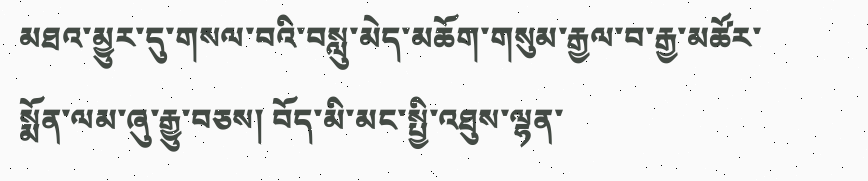མཐའ་མྱུར་དུ་གསལ་བའི་བསླུ་མེད་མཆོག་གསུམ་རྒྱལ་བ་རྒྱ་མཚོར་ སྨོན་ལམ་ཞུ་རྒྱུ་བཅས། བོད་མི་མང་སྤྱི་འཐུས་ལྷན་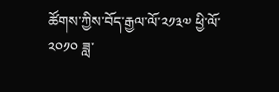ཚོགས་ཀྱིས་བོད་རྒྱལ་ལོ་༢༡༣༧ ཕྱི་ལོ་༢༠༡༠ ཟླ་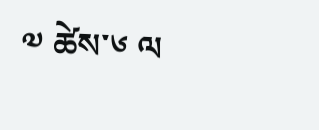༧ ཚེས་༦ ལ